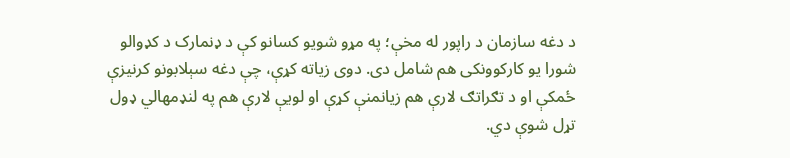د دغه سازمان د راپور له مخې؛ په مړو شویو کسانو کې د ډنمارک د کډوالو شورا یو کارکوونکی هم شامل دی. دوی زیاته کړې، چې دغه سېلابونو کرنیزې ځمکې او د تګراتګ لارې هم زیانمنې کړې او لویې لارې هم په لنډمهالي ډول تړل شوې دي.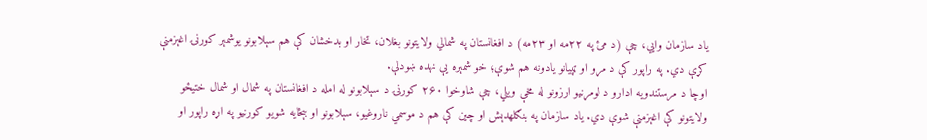یاد سازمان وايي، چې (د مئ په ۲۲مه او ۲۳مه) د افغانستان په شمالي ولایتونو بغلان، تخار او بدخشان کې هم سېلابونو یوشمېر کورنۍ اغېزمنې کړې دي. په راپور کې د مړو او ټپیانو یادونه هم شوې؛ خو شمېره یې نهده ښودلې.
اوچا د مرستندویه ادارو د لومړنیو ارزونو له مخې ویلي، چې شاوخوا ۲۶۰ کورنۍ د سېلابونو له امله د افغانستان په شمال او شمال ختیځو ولایتونو کې اغېزمنې شوې دي. یاد سازمان په بنګلهدېش او چین کې هم د موسمي ناروغیو، سېلابونو او بېځایه شویو کورنیو په اړه راپور او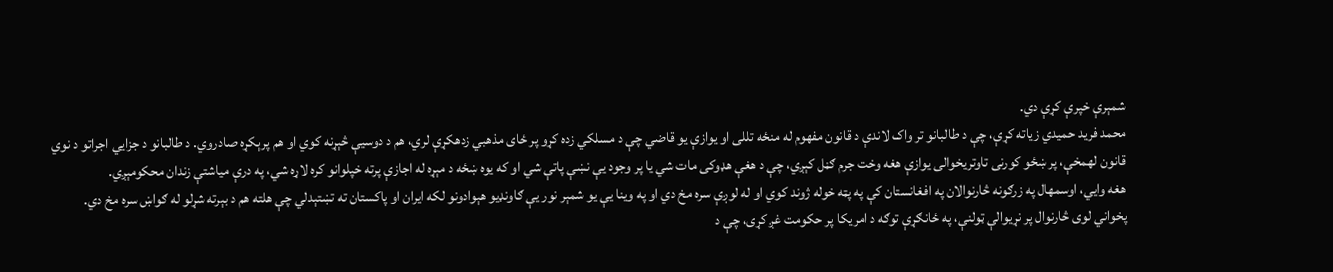شمېرې خپرې کړې دي.
محمد فرید حمیدي زیاته کړې، چې د طالبانو تر واک لاندې د قانون مفهوم له منځه تللی او یوازې یو قاضي چې د مسلکي زده کړو پر ځای مذهبي زدهکړې لري، هم د دوسیې څېړنه کوي او هم پرېکړه صادروي. د طالبانو د جزایي اجراتو د نوي قانون لهمخې، پر ښځو کورنی تاوتریخوالی یوازې هغه وخت جرم ګڼل کېږي، چې د هغې هډوکی مات شي یا پر وجود یې نښې پاتې شي او که یوه ښځه د مېړه له اجازې پرته خپلوانو کره لاړه شي، په درې میاشتې زندان محکومېږي.
هغه وایي، اوسمهال په زرګونه څارنوالان په افغانستان کې په پټه خوله ژوند کوي او له لوږې سره مخ دي او په وینا یې یو شمېر نور یې ګاونډیو هېوادونو لکه ایران او پاکستان ته تښتېدلي چې هلته هم د بېرته شړلو له ګواښ سره مخ دي.
پخواني لوی څارنوال پر نړیوالې ټولنې، په ځانګړې توګه د امریکا پر حکومت غږ کړی، چې د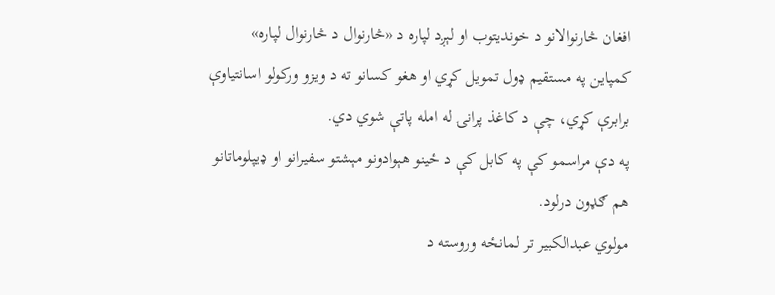افغان څارنوالانو د خوندیتوب او لېږد لپاره د «څارنوال د څارنوال لپاره» کمپاین په مستقیم ډول تمویل کړي او هغو کسانو ته د ویزو ورکولو اسانتیاوې برابرې کړي، چې د کاغذ پرانۍ له امله پاتې شوي دي.
په دې مراسمو کې په کابل کې د ځینو هېوادونو مېشتو سفیرانو او ډیپلوماتانو هم ګډون درلود.
مولوي عبدالکبیر تر لمانځه وروسته د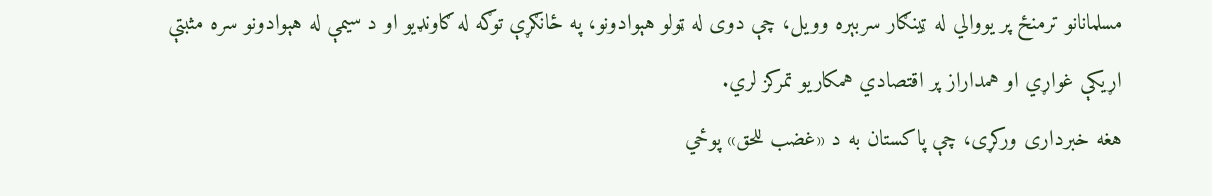مسلمانانو ترمنځ پر یووالي له ټینګار سربېره وویل، چې دوی له ټولو هېوادونو، په ځانګړې توګه له ګاونډیو او د سیمې له هېوادونو سره مثبتې اړیکې غواړي او همداراز پر اقتصادي همکاریو تمرکز لري.
هغه خبرداری ورکړی، چې پاکستان به د «غضب للحق» پوځي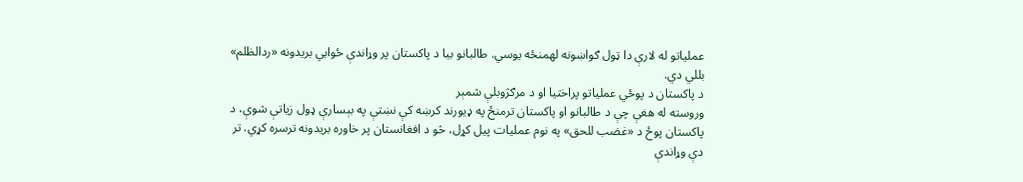عملیاتو له لارې دا ټول ګواښونه لهمنځه یوسي. طالبانو بیا د پاکستان پر وړاندې ځوابي بریدونه «ردالظلم» بللي دي.
د پاکستان د پوځي عملیاتو پراختیا او د مرګژوبلې شمېر
وروسته له هغې چې د طالبانو او پاکستان ترمنځ په ډیورند کرښه کې نښتې په بېسارې ډول زیاتې شوې، د پاکستان پوځ د «غضب للحق» په نوم عملیات پیل کړل، څو د افغانستان پر خاوره بریدونه ترسره کړي. تر دې وړاندې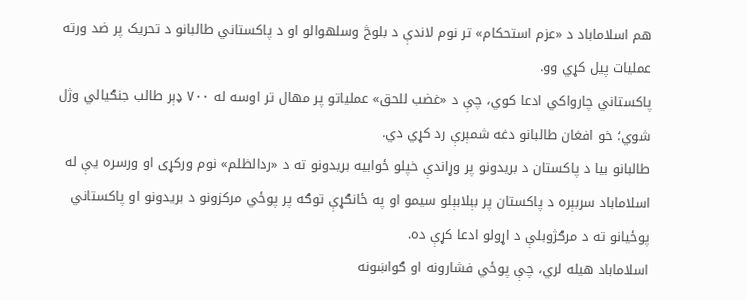هم اسلاماباد د «عزم استحکام» تر نوم لاندې د بلوڅ وسلهوالو او د پاکستاني طالبانو د تحریک پر ضد ورته عملیات پیل کړي وو.
پاکستاني چارواکي ادعا کوي، چې د «غضب للحق» عملیاتو پر مهال تر اوسه له ۷۰۰ ډېر طالب جنګیالي وژل شوي؛ خو افغان طالبانو دغه شمېرې رد کړي دي.
طالبانو بیا د پاکستان د بریدونو پر وړاندې خپلو ځوابیه بریدونو ته د «ردالظلم» نوم ورکړی او ورسره یې له اسلاماباد سربېره د پاکستان پر بېلابېلو سیمو او په ځانګړې توګه پر پوځي مرکزونو د بریدونو او پاکستاني پوځیانو ته د مرګژوبلې د اړولو ادعا کړې ده.
اسلاماباد هیله لري، چې پوځي فشارونه او ګواښونه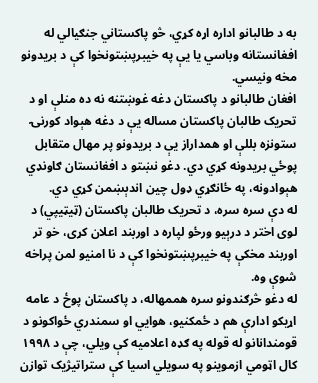به د طالبانو اداره اړه کړي، څو پاکستاني جنګیالي له افغانستانه وباسي یا یې په خیبرپښتونخوا کې د بریدونو مخه ونیسي.
افغان طالبانو د پاکستان دغه غوښتنه نه ده منلې او د تحریک طالبان پاکستان مساله یې د دغه هېواد کورنۍ ستونزه بللې او همداراز یې د بریدونو پر مهال متقابل پوځي بریدونه کړي دي. دغو نښتو د افغانستان ګاونډي هېوادونه، په ځانګړي ډول چین اندېښمن کړي دي.
له دې سره سره، د تحریک طالبان پاکستان (ټيټيپي) د لوی اختر د درېیو ورځو لپاره د اوربند اعلان کړی، خو تر اوربند مخکې په خیبرپښتونخوا کې د نا امنیو لمن پراخه شوې وه.
له دغو څرګندونو سره هممهاله، د پاکستان پوځ د عامه اړیکو ادارې هم د ځمکنیو، هوايي او سمندري ځواکونو د قومندانانو له قوله په ګډه اعلامیه کې ویلي، چې د ۱۹۹۸ کال اټومي ازموینو په سویلي اسیا کې ستراتیژیک توازن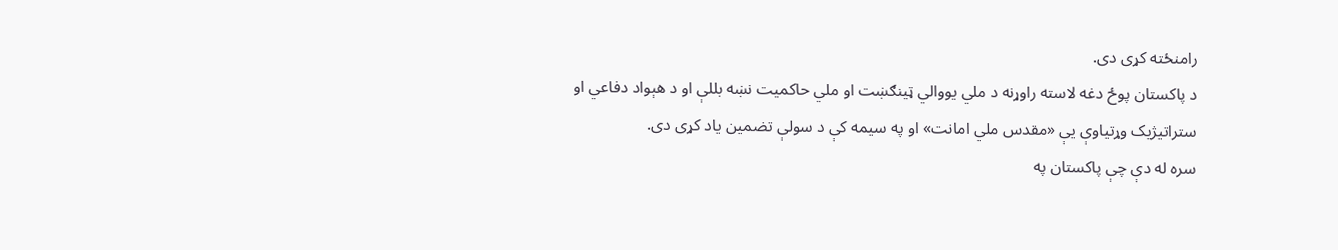رامنځته کړی دی.
د پاکستان پوځ دغه لاسته راوړنه د ملي یووالي ټینګښت او ملي حاکمیت نښه بللې او د هېواد دفاعي او ستراتیژیک وړتیاوې یې «مقدس ملي امانت» او په سیمه کې د سولې تضمین یاد کړی دی.
سره له دې چې پاکستان په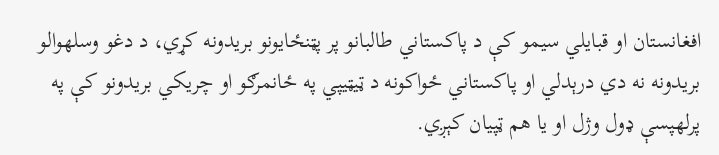افغانستان او قبایلي سیمو کې د پاکستاني طالبانو پر پټنځایونو بریدونه کړي، د دغو وسلهوالو بریدونه نه دي درېدلي او پاکستاني ځواکونه د ټيټيپي په ځانمرګو او چریکي بریدونو کې په پرلهپسې ډول وژل او یا هم ټپيان کېږي.